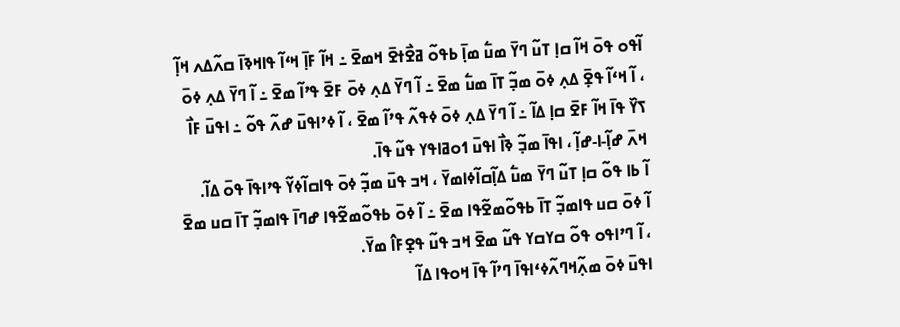ߊ߬ߟߋ ߟߋ߫ ߞߊ߬ ߛߊ߲ ߠߎ߬ ߣߌ߫ ߘߎ߱ ߘߊ߲߫ ߕߟߋ߬ ߥߐ߯ߙߐ߫ ߞߘߐ߫ ߸ ߞߊ߬ ߓߊ߲߫ ߞߵߊ߬ ߟߊߞߢߊ߫ ߛߍ߬ߡߍ ߞߊ߲߬ ، ߊ߬ ߞߵߊ߬ ߟߐ߲߫ ߡߍ߲ ߦߋ߫ ߘߏ߲߬ ߠߊ߫ ߘߎ߱ ߘߐ߫ ߸ ߊ߬ ߣߌ߫ ߡߍ߲ ߦߋ߫ ߓߐ߫ ߟߴߊ߬ ߘߐ߫ ߸ ߊ߬ ߣߌ߫ ߡߍ߲ ߦߋ߫ ߖߌ߰ ߟߊ߫ ߞߊ߬ ߓߐ߫ ߛߊ߲ ߡߊ߬ ߸ ߊ߬ ߣߌ߫ ߡߍ߲ ߦߋ߫ ߦߟߍ߬ ߟߴߊ߬ ߘߐ߫ ، ߊ߬ ߦߴߊߟߎ߫ ߝߍ߬ ߟߋ߬ ߸ ߊߟߎ߫ ߓߊ߯ ߞߍ߫ ߝߊ߲߬-ߊ-ߝߊ߲߬ ، ߊߟߊ߫ ߘߏ߲߬ ߢߊ߯ ߊߟߎ߫ ߗߋߥߊߟߌ ߟߎ߬ ߟߊ߫.
ߊ߬ ߕߊ ߟߋ߬ ߛߊ߲ ߠߎ߬ ߣߌ߫ ߘߎ߱ ߡߊ߲߬ߛߊ߬ߦߊߘߌ߫ ، ߞߏ ߟߎ߫ ߘߏ߲߬ ߦߋ߫ ߟߊߛߊ߬ߦߌ߬ ߟߴߊߟߊ߫ ߟߋ߫ ߡߊ߬.
ߊ߬ ߦߋ߫ ߛߎ ߟߊߘߏ߲߬ ߠߊ߫ ߕߟߋ߬ߘߐ߬ߟߊ ߘߐ߫ ߸ ߊ߬ ߦߋ߫ ߕߟߋ߬ߘߐ߬ߟߊ ߝߣߊ߫ ߟߊߘߏ߲߬ ߠߊ߫ ߛߎ ߘߐ߫ ، ߊ߬ ߣߴߊߟߋ ߟߋ߬ ߛߌߛߌ ߟߎ߬ ߘߐ߫ ߞߏ ߟߎ߬ ߟߐ߲ߓߊ߮ ߘߌ߫.
ߊߟߎ߫ ߦߋ߫ ߘߍ߲߬ߞߣߍ߬ߦߵߊߟߊ߫ ߣߴߊ߬ ߟߊ߫ ߞߋߟߊ ߡߊ߬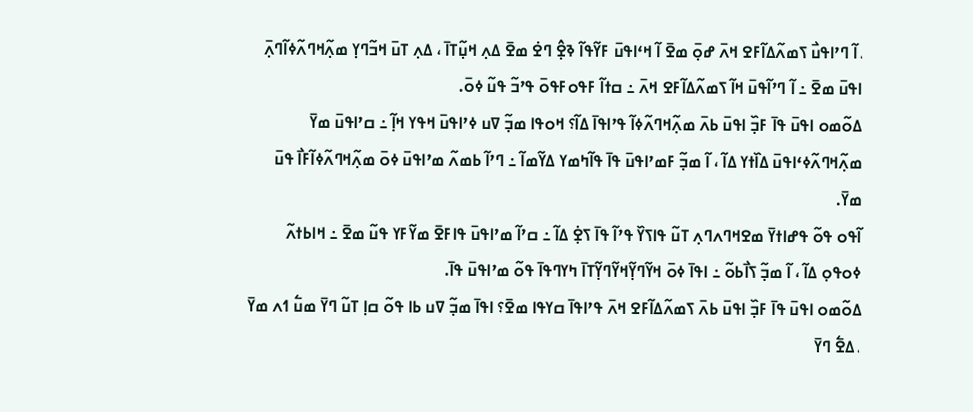، ߊ߬ ߣߴߊߟߎ߯ ߖߘߍ߬ߡߊ߬ߓߐ ߞߍ߫ ߝߋ߲߫ ߘߐ߫ ߊ߬ ߞߵߊߟߎ߫ ߓߌ߬ߟߊ߬ ߢߐ߲߮ ߣߐ߭ ߘߐ߫ ߡߍ߲ ߞߎ߲߬ߠߊ߫ ، ߡߍ߲ ߠߎ߫ ߞߏ߬ߣߌ߲ ߘߍ߲߬ߞߣߍ߬ߦߊ߬ߣߍ߲߫ ߊߟߎ߫ ߘߐ߫ ߸ ߊ߬ ߣߴߊ߬ߟߎ߫ ߞߊ߬ ߖߘߍ߬ߡߊ߬ߓߐ ߞߍ߫ ߸ ߛߙߊ߬ ߓߟߋߓߟߋ߫ ߟߴߏ߬ ߟߎ߬ ߦߋ߫.
ߡߋ߬ߘߋ ߊߟߎ߫ ߟߊ߫ ߓߏ߲߰ ߊߟߎ߫ ߕߍ߫ ߘߍ߲߬ߞߣߍ߬ߦߊ߬ ߟߴߊߟߊ߫ ߡߊ߬؟ ߞߋߟߊ ߘߏ߲߬ ߜߎ ߦߴߊߟߎ߫ ߞߟߌ ߞߊ߲߬ ߸ ߛߴߊߟߎ߫ ߘߌ߫ ߘߍ߲߬ߞߣߍ߬ߦߵߊߟߎ߫ ߡߊ߰ߙߌ ߡߊ߬ ، ߊ߬ ߘߏ߲߬ ߓߘߴߊߟߎ߫ ߟߊ߫ ߟߊ߬ߤߘߌ ߡߌ߬ߘߊ߬ ߸ ߣߴߊ߬ ߕߘߍ߬ ߘߴߊߟߎ߫ ߦߋ߫ ߘߍ߲߬ߞߣߍ߬ߦߊ߬ߓߊ߯ ߟߎ߫ ߘߌ߫.
ߊ߬ߟߋ ߟߋ߬ ߟߝߊߙߌ߫ ߘߐߞߣߍߣߍ߲ ߠߎ߬ ߟߊߖߌ߰ ߟߴߊ߬ ߟߊ߫ ߖߐ߲߭ ߡߊ߬ ߸ ߛߴߊ߬ ߘߴߊߟߎ߫ ߟߊߓߐ߫ ߘߌ߬ߓߌ ߟߎ߬ ߘߐ߫ ߸ ߞߊߕߙߍ߬ ߦߋߟߋ߲ ߡߊ߬ ، ߊ߬ ߘߏ߲߬ ߖߊ߯ߕߋ߬ ߸ ߊߟߊ߫ ߦߋ߫ ߞߌ߬ߣߌ߲߬ߞߌ߬ߣߌ߲߬ߠߊ߫ ߤߌߣߟߊ߫ ߟߋ߬ ߘߴߊߟߎ߫ ߟߊ߫.
ߡߋ߬ߘߋ ߊߟߎ߫ ߟߊ߫ ߓߏ߲߰ ߊߟߎ߫ ߕߍ߫ ߖߘߍ߬ߡߊ߬ߓߐ ߞߍ߫ ߟߴߊߟߊ߫ ߛߌߟߊ ߘߐ߫؟ ߊߟߊ߫ ߘߏ߲߬ ߜߎ ߕߊ ߟߋ߬ ߛߊ߲ ߠߎ߬ ߣߌ߫ ߘߎ߱ ߗߍ ߘߌ߫ ، ߡߐ߱ ߣߌ߫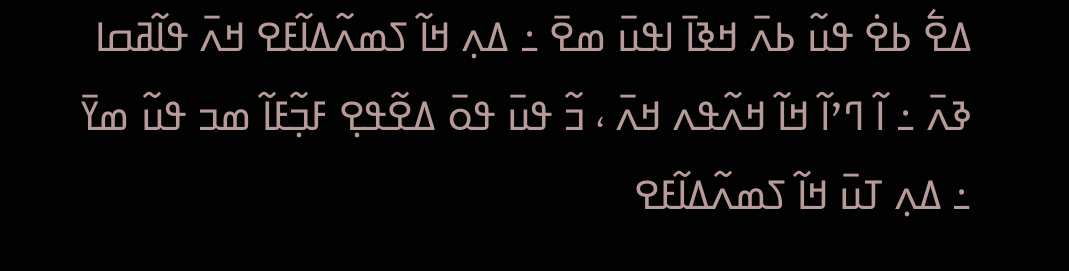ߡߐ߱ ߕߐ߭ ߟߎ߬ ߕߍ߫ ߞߢߊ߫ ߊߟߎ߫ ߘߐ߫ ߸ ߡߍ߲ ߞߊ߬ ߖߘߍ߬ߡߊ߬ߓߐ ߞߍ߫ ߟߊ߬ߥߛߊ ߢߍ߫ ߸ ߊ߬ ߣߴߊ߬ ߞߊ߬ ߞߍ߬ߟߍ ߞߍ߫ ، ߏ߬ ߟߎ߫ ߟߋ߫ ߡߐ߬ߟߐ߲ ߓߏ߲߬ߓߊ߬ ߘߏ ߟߎ߬ ߘߌ߫ ߸ ߡߍ߲ ߠߎ߫ ߞߊ߬ ߖߘߍ߬ߡߊ߬ߓߐ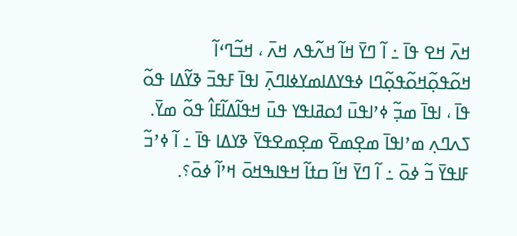ߞߍ߫ ߞߐ ߟߊ߫ ߸ ߊ߬ ߣߌ߫ ߞߊ߬ ߞߍ߬ߟߍ ߞߍ߫ ، ߞߏ߬ߣߵߊ߬ ߞߋ߬ߟߋ߲߬ߞߋ߬ߟߋ߲߬ߣߊ ߦߟߌߡߊߘߌߦߊߣߍ߲߫ ߊߟߊ߫ ߓߟߏ߫ ߢߌ߬ߡߊ ߟߋ߬ ߟߊ߫ ، ߊߟߊ߫ ߘߏ߲߬ ߦߴߊߟߎ߫ ߗߋߥߊߟߌ ߟߎ߫ ߞߟߊ߬ߡߊ߬ߓߊ߮ ߟߋ߬ ߘߌ߫.
ߖߍߣߍ߲ ߘߴߊߟߊ߫ ߘߐ߲ߘߐ߫ ߘߐ߲ߘߐߟߌ߫ ߢߌߡߊ ߟߊ߫ ߸ ߊ߬ ߦߴߏ߬ ߓߊߟߌ߫ ߏ߬ ߦߋ߫ ߸ ߊ߬ ߣߌ߫ ߞߊ߬ ߛߙߊ߬ ߞߟߊߒߞߋ߫ ߞߴߊ߬ ߦߋ߫؟.